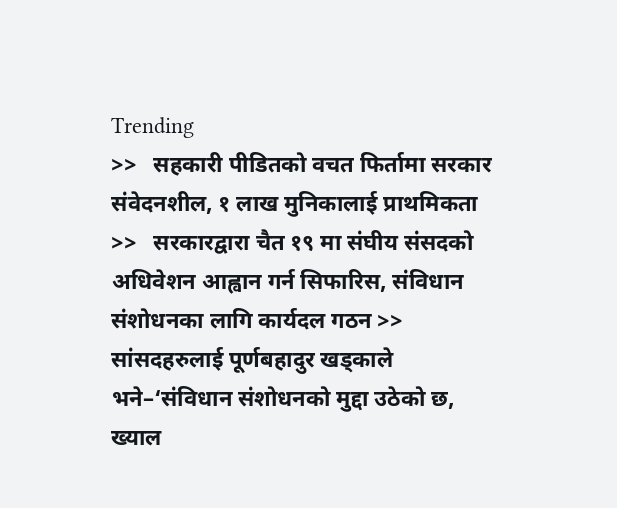Trending
>>   सहकारी पीडितको वचत फिर्तामा सरकार संवेदनशील, १ लाख मुनिकालाई प्राथमिकता >>   सरकारद्वारा चैत १९ मा संघीय संसदको अधिवेशन आह्वान गर्न सिफारिस, संविधान संशोधनका लागि कार्यदल गठन >>   सांसदहरुलाई पूर्णबहादुर खड्काले भने–‘संविधान संशोधनको मुद्दा उठेको छ, ख्याल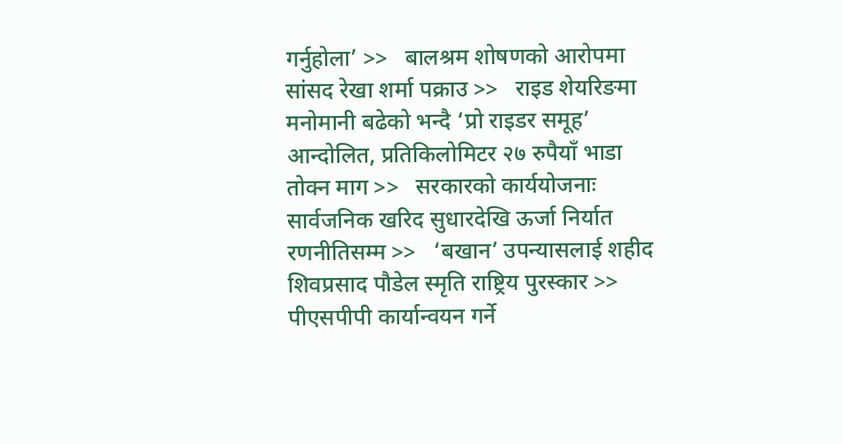गर्नुहोला’ >>   बालश्रम शोषणको आरोपमा सांसद रेखा शर्मा पक्राउ >>   राइड शेयरिङमा मनोमानी बढेको भन्दै ‘प्रो राइडर समूह’ आन्दोलित, प्रतिकिलोमिटर २७ रुपैयाँ भाडा तोक्न माग >>   सरकारको कार्ययोजनाः सार्वजनिक खरिद सुधारदेखि ऊर्जा निर्यात रणनीतिसम्म >>   ‘बखान’ उपन्यासलाई शहीद शिवप्रसाद पौडेल स्मृति राष्ट्रिय पुरस्कार >>   पीएसपीपी कार्यान्वयन गर्ने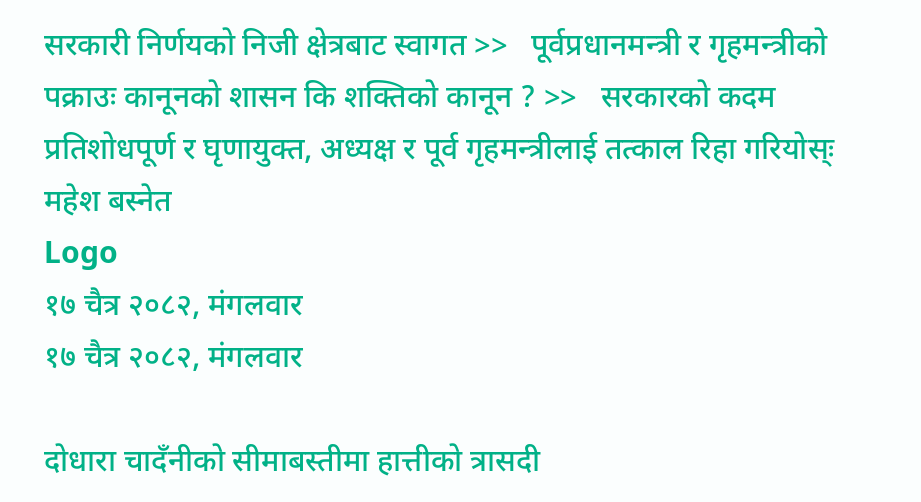सरकारी निर्णयको निजी क्षेत्रबाट स्वागत >>   पूर्वप्रधानमन्त्री र गृहमन्त्रीको पक्राउः कानूनको शासन कि शक्तिको कानून ? >>   सरकारको कदम प्रतिशोधपूर्ण र घृणायुक्त, अध्यक्ष र पूर्व गृहमन्त्रीलाई तत्काल रिहा गरियोस्ः महेश बस्नेत
Logo
१७ चैत्र २०८२, मंगलवार
१७ चैत्र २०८२, मंगलवार

दोधारा चादँनीको सीमाबस्तीमा हात्तीको त्रासदी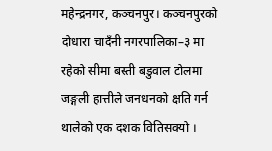महेन्द्रनगर, कञ्चनपुर। कञ्चनपुरको दोधारा चादँनी नगरपालिका–३ मा रहेको सीमा बस्ती बडुवाल टोलमा जङ्गली हात्तीले जनधनको क्षति गर्न थालेको एक दशक वितिसक्यो ।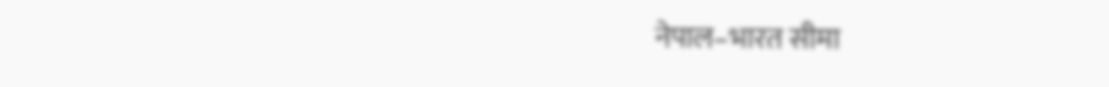नेपाल–भारत सीमा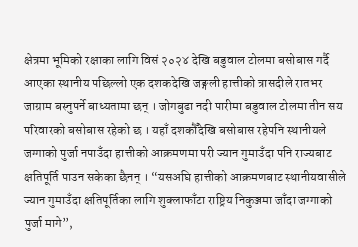क्षेत्रमा भूमिको रक्षाका लागि विसं २०२४ देखि बडुवाल टोलमा बसोबास गर्दै आएका स्थानीय पछिल्लो एक दशकदेखि जङ्गली हात्तीको त्रासदीले रातभर जाग्राम बस्नुपर्ने बाध्यतामा छन् । जोगबुढा नदी पारीमा बडुवाल टोलमा तीन सय परिवारको बसोबास रहेको छ । यहाँ दशकौँदेखि बसोबास रहेपनि स्थानीयले जग्गाको पुर्जा नपाउँदा हात्तीको आक्रमणमा परी ज्यान गुमाउँदा पनि राज्यबाट क्षतिपूर्ति पाउन सकेका छैनन् । “यसअघि हात्तीको आक्रमणबाट स्थानीयवासीले ज्यान गुमाउँदा क्षतिपूर्तिका लागि शुक्लाफाँटा राष्ट्रिय निकुञ्जमा जाँदा जग्गाको पुर्जा मागे”,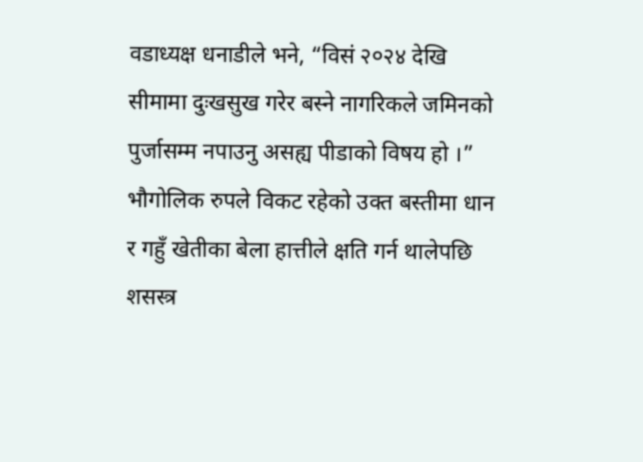वडाध्यक्ष धनाडीले भने, “विसं २०२४ देखि सीमामा दुःखसुख गरेर बस्ने नागरिकले जमिनको पुर्जासम्म नपाउनु असह्य पीडाको विषय हो ।” भौगोलिक रुपले विकट रहेको उक्त बस्तीमा धान र गहुँ खेतीका बेला हात्तीले क्षति गर्न थालेपछि शसस्त्र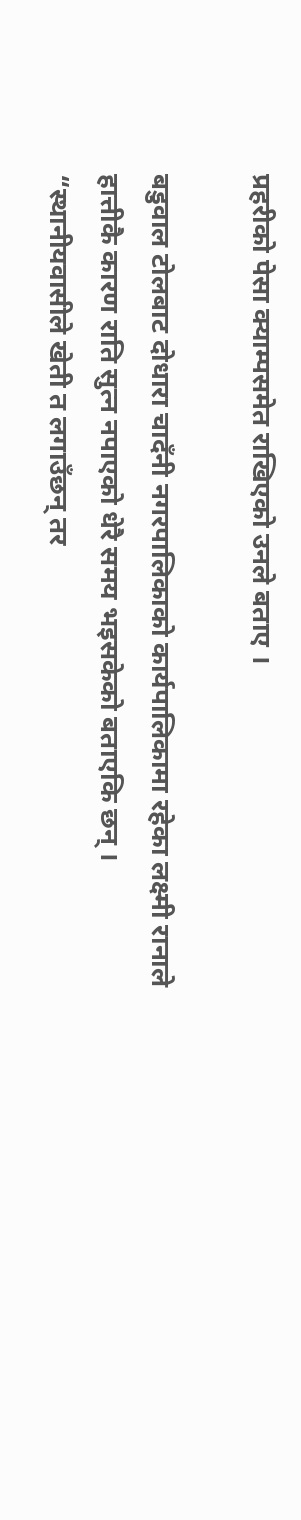प्रहरीको पेसा क्याम्पसमेत राखिएको उनले बताए ।

बडुवाल टोलबाट दोधारा चादँनी नगरपालिकाको कार्यपालिकामा रहेका लक्ष्मी रानाले हात्तीकै कारण राति सुत्न नपाएको धेरै समय भइसकेको बताएकि छन् । “स्थानीयवासीले खेती त लगाउँछन् तर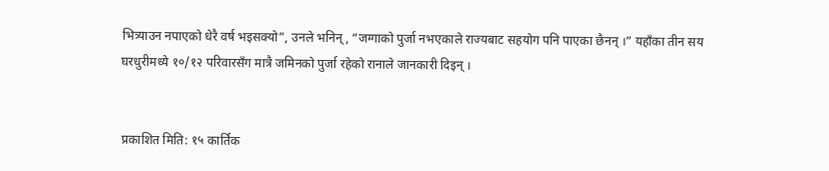भित्र्याउन नपाएको धेरै वर्ष भइसक्यो”, उनले भनिन्, “जग्गाको पुर्जा नभएकाले राज्यबाट सहयोग पनि पाएका छैनन् ।” यहाँका तीन सय घरधुरीमध्ये १०/१२ परिवारसँग मात्रै जमिनको पुर्जा रहेको रानाले जानकारी दिइन् ।


प्रकाशित मिति: १५ कार्तिक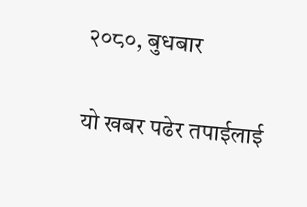२०८०, बुधबार

यो खबर पढेर तपाईलाई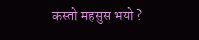कस्तो महसुस भयो ?